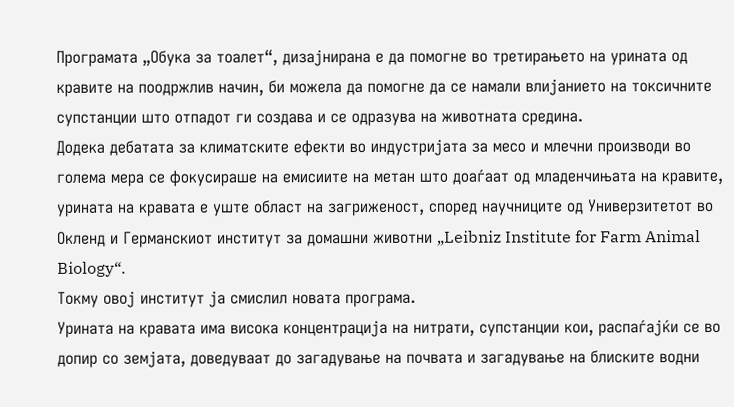Програмата „Обука за тоалет“, дизајнирана е да помогне во третирањето на урината од кравите на поодржлив начин, би можела да помогне да се намали влијанието на токсичните супстанции што отпадот ги создава и се одразува на животната средина.
Додека дебатата за климатските ефекти во индустријата за месо и млечни производи во голема мера се фокусираше на емисиите на метан што доаѓаат од младенчињата на кравите, урината на кравата е уште област на загриженост, според научниците од Универзитетот во Окленд и Германскиот институт за домашни животни „Leibniz Institute for Farm Animal Biology“.
Токму овој институт ја смислил новата програма.
Урината на кравата има висока концентрација на нитрати, супстанции кои, распаѓајќи се во допир со земјата, доведуваат до загадување на почвата и загадување на блиските водни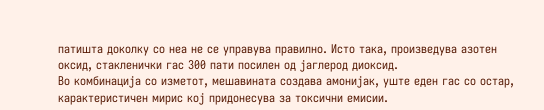патишта доколку со неа не се управува правилно. Исто така, произведува азотен оксид, стакленички гас 300 пати посилен од јаглерод диоксид.
Во комбинација со изметот, мешавината создава амонијак, уште еден гас со остар, карактеристичен мирис кој придонесува за токсични емисии.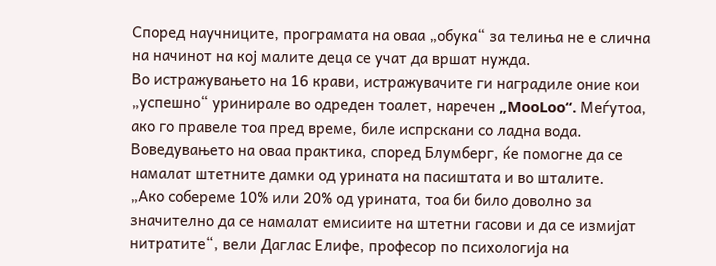Според научниците, програмата на оваа „обука“ за телиња не е слична на начинот на кој малите деца се учат да вршат нужда.
Во истражувањето на 16 крави, истражувачите ги наградиле оние кои „успешно“ уринирале во одреден тоалет, наречен „MooLoo“. Меѓутоа, ако го правеле тоа пред време, биле испрскани со ладна вода. Воведувањето на оваа практика, според Блумберг, ќе помогне да се намалат штетните дамки од урината на пасиштата и во шталите.
„Ако собереме 10% или 20% од урината, тоа би било доволно за значително да се намалат емисиите на штетни гасови и да се измијат нитратите“, вели Даглас Елифе, професор по психологија на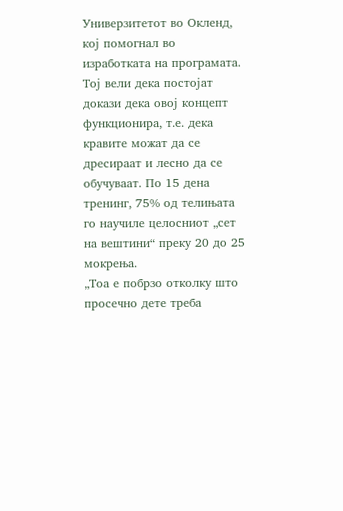Универзитетот во Окленд, кој помогнал во изработката на програмата.
Тој вели дека постојат докази дека овој концепт функционира, т.е. дека кравите можат да се дресираат и лесно да се обучуваат. По 15 дена тренинг, 75% од телињата го научиле целосниот „сет на вештини“ преку 20 до 25 мокрења.
„Тоа е побрзо отколку што просечно дете треба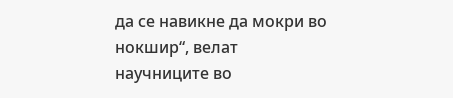да се навикне да мокри во нокшир“, велат научниците во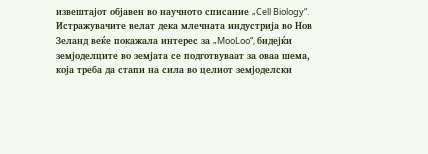извештајот објавен во научното списание „Cell Biology“.
Истражувачите велат дека млечната индустрија во Нов Зеланд веќе покажала интерес за „MooLoo“, бидејќи земјоделците во земјата се подготвуваат за оваа шема, која треба да стапи на сила во целиот земјоделски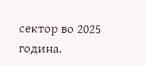сектор во 2025 година.